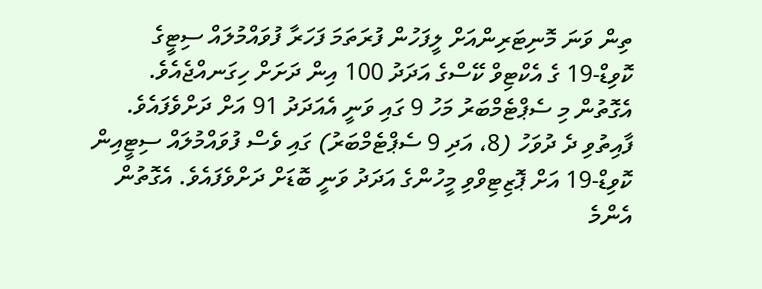ތިން ވަނަ މޮނިޓަރިންއަށް ލީފަހުން ފުރަތަމަ ފަހަރާ ފުވައްމުލައް ސިޓީގެ ކޮވިޑް-19 ގެ އެކްޓިވް ކޭސްގެ އަދަދު 100 އިން ދަށަށް ހިގަނއްޖެއެވެ. އެގޮތުން މި ސެޕްޓެމްބަރު މަހު 9 ގައި ވަނީ އެއަދަދު 91 އަށް ދަށްވެފައެވެ.
ފާއިތުވި ދެ ދުވަހު (8، އަދި 9 ސެޕްޓެމްބަރު) ގައި ވެސް ފުވައްމުލައް ސިޓީއިން ކޮވިޑް-19 އަށް ޕޮޒިޓިވްވި މީހުންގެ އަދަދު ވަނީ ބޮޑަށް ދަށްވެފައެވެ. އެގޮތުން އެންމެ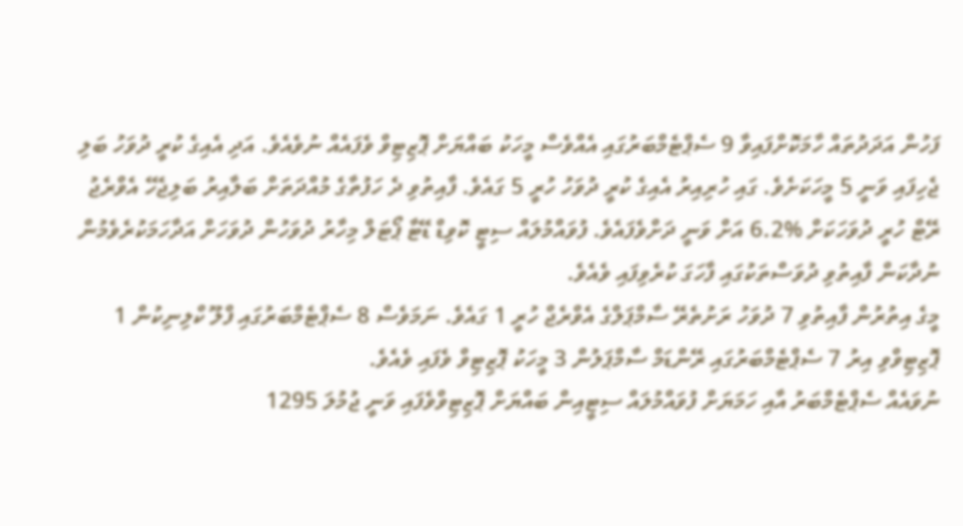ފަހުން އަދަދުތައް ހާމަކޮށްފައިވާ 9 ސެޕްޓެމްބަރުގައި އެއްވެސް މީހަކު ބައްޔަށް ޕޮޒިޓިވް ވެފައެއް ނުވެއެވެ. އަދި އެއިގެ ކުރީ ދުވަހު ބަލި ޖެހިފައި ވަނީ 5 މީހަކަށެވެ. ގައި ހުރިއިރު އެއިގެ ކުރީ ދުވަހު ހުރީ 5 ގައެވެ. ފާއިތުވި ދެ ހަފުތާގެ މުއްދަތަށް ބަލާއިރު ބަލިޖެހޭ އެވްރެޖު ރޭޓް ހުރީ ދުވަހަކަށް %6.2 އަށް ވަނީ ދަށްވެފައެވެ. ފުވައްމުލައް ސިޓީ ކޮވިޑް ޑޭޓާ ޕޯޓަލް މިހާރު ދުވަހުން ދުވަހަށް އަދާހަމަކުރެވެމުން ނުދާކަން ފާއިތުވި ދުވަސްތަކުގައި ފާހަގަ ކުރެވިފައި ވެއެވެ.
މީގެ އިތުރުން ފާއިތުވި 7 ދުވަހު ރަށުތެރޭ ސާމްޕަލްގެ އެވްރެޖް ހުރީ 1 ގައެވެ. ނަމަވެސް 8 ސެޕްޓެމްބަރުގައި ފްލޫ ކްލިނިކުން 1 ޕޮޒިޓިވްވި އިރު 7 ސެޕްޓެމްބަރުގައި ރޭންޑަމް ސާމްޕަލުން 3 މީހަކު ޕޮޒިޓިވް ވެފައި ވެއެވެ.
ނުވައެއް ސެޕްޓެމްބަރު އާއި ހަމަޔަށް ފުވައްމުލައް ސިޓީއިން ބައްޔަށް ޕޮޒިޓިވްވެފައި ވަނީ ޖުމުލަ 1295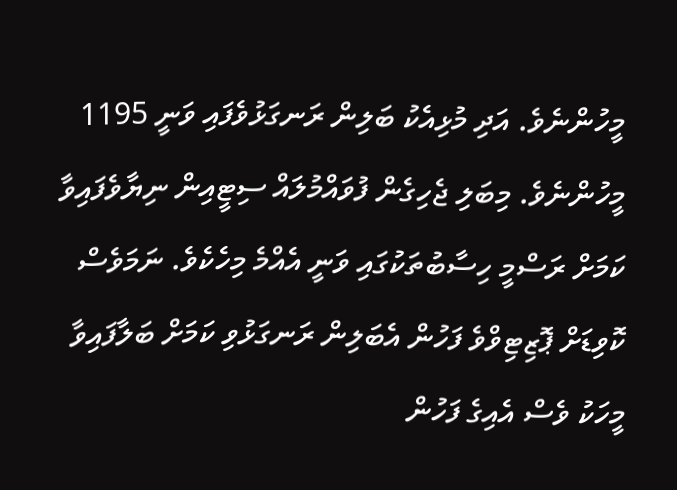މީހުންނެވެ. އަދި މުޅިއެކު ބަލިން ރަނގަޅުވެފައި ވަނީ 1195 މީހުންނެވެ. މިބަލި ޖެހިގެން ފުވައްމުލައް ސިޓީއިން ނިޔާވެފައިވާ ކަމަށް ރަސްމީ ހިސާބުތަކުގައި ވަނީ އެއްމެ މިހެކެވެ. ނަމަވެސް ކޮވިޑަށް ޕޮޒިޓިވްވެ ފަހުން އެބަލިން ރަނގަޅުވި ކަމަށް ބަލާފައިވާ މީހަކު ވެސް އެއިގެ ފަހުން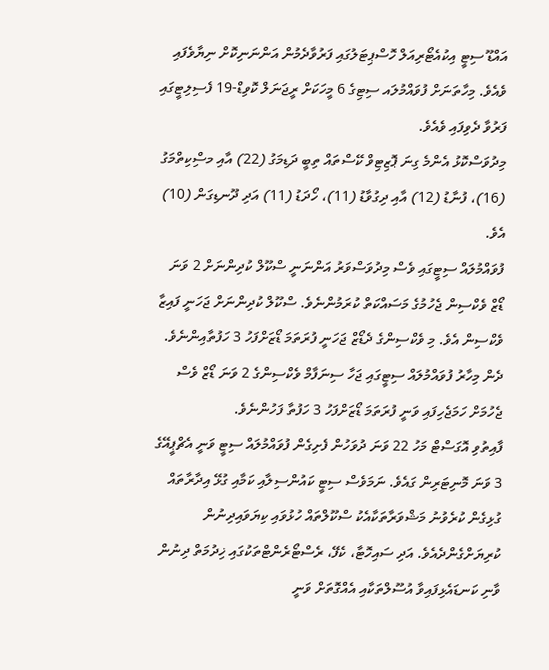އައްޑޫ ސިޓީ އިކުއެޓޯރިއަލް ހޮސްޕިޓަލުގައި ފަރުވާދެމުން އަންނަނިކޮށް ނިޔާވެފައި ވެއެވެ. މިހާތަނަށް ފުވައްމުލައ ސިޓިގެ 6 މީހަކަށް ރީޖަނަލް ކޮވިޑް-19 ފެސިލިޓީގައި ފަރުވާ ދެވިފައި ވެއެވެ.
މިދުވަސްކޮޅު އެންމެ ގިނަ ޕޮޒިޓިވް ކޭސްތައް ތިބީ ދަޑިމަގު (22) އާއި މސިްކިތްމަގު (16)، ފުނާޑު (12) އާއި ދިގުވާޑު (11)، ހޯދަޑު (11) އަދި ދޫނޑިގަން (10) އެވެ.
ފުވައްމުލައް ސިޓީގައި ވެސް މިދުވަސްވަރު އަންނަނީ ސްކޫލް ކުދިންނަށް 2 ވަނަ ޑޯޒް ވެކްސިން ޖެހުމުގެ މަސައްކަތް ކުރަމުންނެވެ. ސްކޫލް ކުދިންނަށް ޖަހަނީ ފައިޒާ ވެކްސިން އެވެ. މި ވެކްސިންގެ ދެޑޯޒް ޖަހަނީ ފުރަތަމަ ޑޯޒަށްފަހު 3 ހަފުތާއިންނެވެ. ދެން މިހާރު ފުވައްމުލައް ސިޓީގައި ޖަހާ ސިނަފާމް ވެކްސިންގެ 2 ވަނަ ޑޯޒް ވެސް ޖެހުމަށް ހަމަޖެހިފައި ވަނީ ފުރަތަމަ ޑޯޒަށްފަހު 3 ހަފުތާ ފަހުންނެވެ.
ފާއިތުވި އޮގަސްޓް މަހު 22 ވަނަ ދުވަހުން ފެށިގެން ފުވައްމުލައް ސިޓީ ވަނީ އެޗްޕީއޭގެ 3 ވަނަ މޮނިޓަރިން ގައެވެ. ނަމަވެސް ސިޓީ ކައުންސިލާއި ކަމާއި ގުޅޭ އިދާރާތައް ގުޅިގެން ކުރެވުނު މަޝްވަރާތަކާއެކު ސްކޫލްތައް ހުޅުވައި ކިޔަވައިދިނުން ކުރިޔަށްގެންދެއެވެ. އަދި ސައިހޮޓާ، ކެފޭ، ރެސްޓޯރެންޓްތަކުގައި ޚިދުމަތް ދިނުން ވާނި ކަނޑައެޅިފައިވާ އުސޫލްތަކާއި އެއްގޮތަށް ވަނީ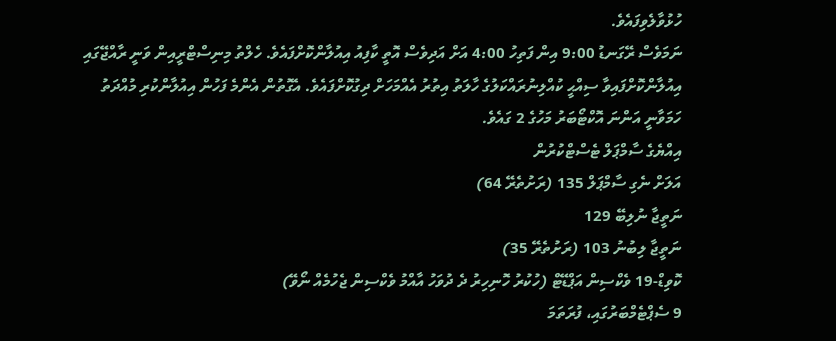ހުޅުވާލެވިފައެވެ.
ނަމަވެސް ރޭގަނޑު 9:00 އިން ފަތިހު 4:00 އަށް އަދިވެސް އޮތީ ކާފިއު އިއުލާންކޮށްފައެވެ. ހެލްތު މިނިސްޓްރީއިން ވަނީ ރާއްޖޭގައި އިއުލާންކޮށްފައިވާ ސިއްޙީ ކުއްލިނުރައްކަލުގެ ހާލަތު އިތުރު އެއްމަހަށް ދިގުކޮށްފައެވެ. އެގޮތުން އެންމެ ފަހުން އިއުލާންކުރި މުއްދަތު ހަމަވާނީ އަންނަ އޮކްޓޯބަރު މަހުގެ 2 ގައެވެ.
އިއްޔެގެ ސާމްޕަލް ޓެސްޓްކުރުން
އަލަށް ނެގި ސާމްޕަލް 135 (ރަށުތެރޭ 64)
ނަތީޖާ ނުލިބޭ 129
ނަތީޖާ ލިބުނު 103 (ރަށުތެރޭ 35)
ކޮވިޑް-19 ވެކްސިން އަޕްޑޭޓް (ހުކުރު ހޮނިހިރު ދެ ދުވަހު އާއްމު ވެކްސިން ޖެހުމެއް ނޯވޭ)
9 ސެޕްޓެމްބަރުގައި، ފުރަތަމަ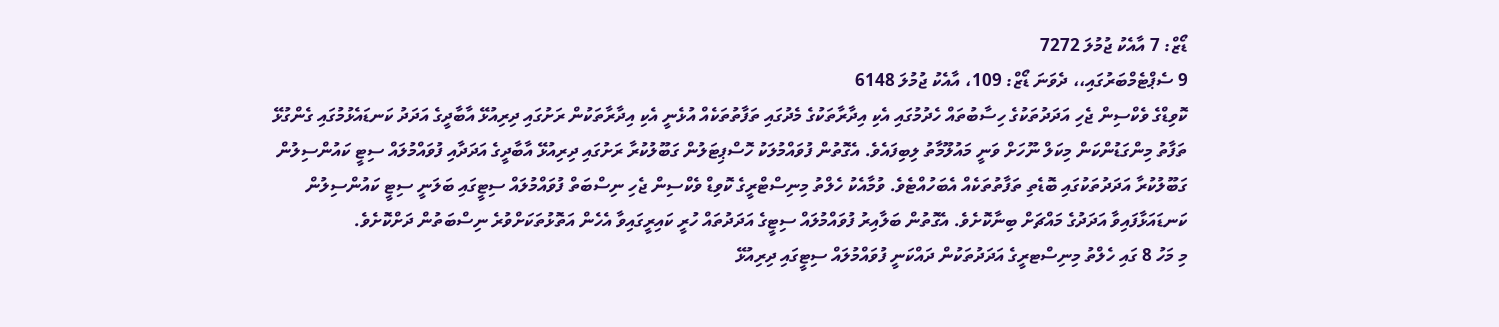ޑޯޒް: 7 އާއެކު ޖުމުލަ 7272
9 ސެޕްޓެމްބަރުގައި،، ދެވަނަ ޑޯޒް: 109، އާއެކު ޖުމުލަ 6148
ކޮވިޑްގެ ވެކްސިން ޖެހި އަދަދުތަކުގެ ހިސާބުތައް ހެދުމުގައި އެކި އިދާރާތަކުގެ މެދުގައި ތަފާތުތަކެއް އުޅެނީ އެކި އިދާރާތަކުން ރަށުގައި ދިރިއުޅޭ އާބާދީގެ އަދަދު ކަނޑައެޅުމުގައި ގެންގުޅޭ ތަފާތު މިންގަޑުންކަން މިކަލް ނޫހަށް ވަނީ މައުލޫމާތު ލިބިފައެވެ. އެގޮތުން ފުވައްމުލަކު ހޮސްޕިޓަލުން ގަބޫލުކުރާ ރަށުގައި ދިރިއުޅޭ އާބާދީގެ އަދަދާއި ފުވައްމުލައް ސިޓީ ކައުންސިލުން ގަބޫލުކުރާ އަދަދުތަކުގައި ބޮޑެތި ތަފާތުތަކެއް އެބަހުއްޓެވެ. ވުމާއެކު ހެލްތު މިނިސްޓްރީގެ ކޮވިޑް ވެކްސިން ޖެހި ނިސްބަތް ފުވައްމުލައް ސިޓީގައި ބަލަނީ ސިޓީ ކައުންސިލުން ކަނޑައަޅާފައިވާ އަދަދުގެ މައްޗަށް ބިނާކޮށެވެ. އެގޮތުން ބަލާއިރު ފުވައްމުލައް ސިޓީގެ އަދަދުތައް ހުރީ ކައިރީގައިވާ އެހެން އަތޮޅުތަކަށްވުރެ ނިސްބަތުން ދަށްކޮށެވެ.
މި މަހު 8 ގައި ހެލްތު މިނިސްޓރީގެ އަދަދުތަކުން ދައްކަނީ ފުވައްމުލައް ސިޓީގައި ދިރިއުޅޭ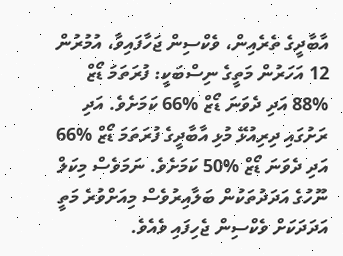އާބާދީގެ ތެރެއިން، ވެކްސިން ޖަހާފައިވާ، އުމުރުން 12 އަހަރުން މަތީގެ ނިސްބަކީ: ފުރަތަމަ ޑޯޒް %88 އަދި ދެވަނަ ޑޯޒް %66 ކަމަށެވެ. އަދި ރަށުގައި ދިރިއުޅޭ މުޅި އާބާދީގެ ފުރަތަމަ ޑޯޒް %66 އަދި ދެވަނަ ޑޯޒް %50 ކަމަށެވެ. ނަމަވެސް މިކަލް ނޫހުގެ އަދަދުތަކުން ބަލާއިރުވެސް މިއަށްވުރެ މަތީ އަދަދަކަށް ވެކްސިން ޖެހިފައި ވެއެވެ.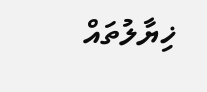ޚިޔާލުތައް